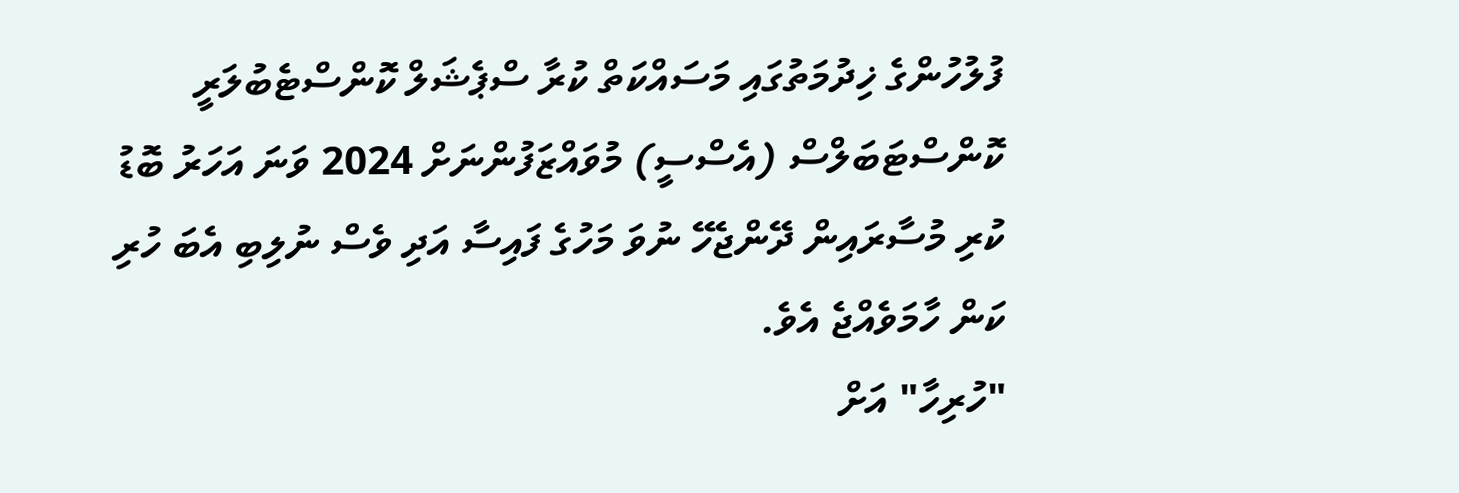ފުލުހުންގެ ޚިދުމަތުގައި މަސައްކަތް ކުރާ ސްޕެޝަލް ކޮންސްޓެބުލަރީ ކޮންސްޓަބަލްސް (އެސްސީ) މުވައްޒަފުންނަށް 2024 ވަނަ އަހަރު ބޮޑު ކުރި މުސާރައިން ދޭންޖެހޭ ނުވަ މަހުގެ ފައިސާ އަދި ވެސް ނުލިބި އެބަ ހުރި ކަން ހާމަވެއްޖެ އެވެ.
"ހުރިހާ" އަށް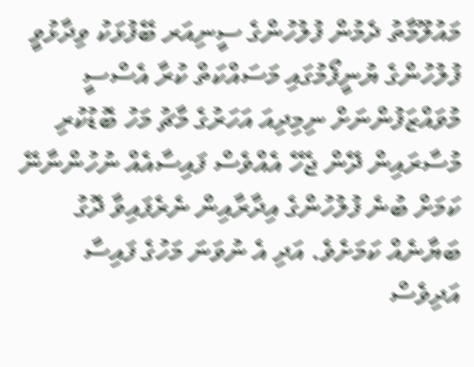މައުލޫމާތު ދެމުން ފުލުހުންގެ ސީނިއަރ ބޭފުޅަކު ވިދާޅުވީ ފުލުހުންގެ ޔުނީފޯމުގައި މަސައްކަތް ކުރާ އެސްސީ މުވައްޒަފުންނަށް ނިމިދިއަ އަހަރުގެ މާޗު މަހު ބޮޑުކުރި މުސާރައިން ދޭން ޖެހޭ އެއްވެސް ފައިސާއެއް ނުހުންނާނޭ ކަމަށް ބުނެ ފުލުހުންގެ އިދާރާއިން ނެރެފައިވާ ދޮގު ބަޔާނެއް ކަމަށެވެ. އަދި އެ ނުވަނަ މަހުގެ ފައިސާ އަދިވެސް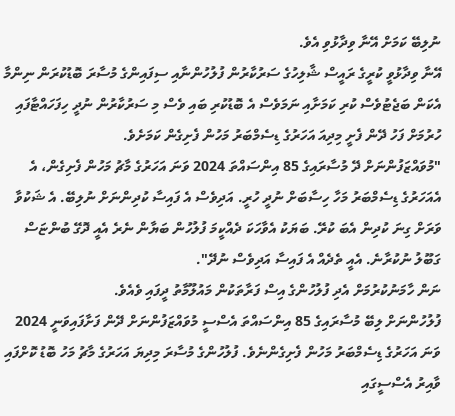ނުލިބޭ ކަމަށް އޭނާ ވިދާޅުވި އެވެ.
އޭނާ ވިދާޅުވީ ކުރީގެ ރައީސް ޝާލިހުގެ ސަރުކާރުން ފުލުހުންނާއި ސިފައިންގެ މުސާރަ ބޮޑުކުރަން ނިންމާ އެކަން ބަޖެޓުވެސް ކުރި ކަމަށާއި ނަމަވެސް އެ ބޮޑުކުރި ބައި ވެސް މި ސަރުކާރުން ނުދީ ހިފަހައްޓާފައި ހުރުމަށް ފަހު ދޭން ފެށީ މިދިއަ އަހަރުގެ ޑިސެމްބަރު މަހުން ފެށިގެން ކަމަށެވެ.
"މުވައްޒަފުންނަށް ދޭ މުސާރައިގެ 85 އިންސައްތަ 2024 ވަނަ އަހަރުގެ މާޗު މަހުން ފެށިގެން، އެ އެއަހަރުގެ ޑިސެމްބަރު މަހާ ހިސާބަށް ނުދީ ހުރީ. އަދިވެސް އެ ފައިސާ ކުދިންނަށް ނުލިބޭ. އެ ޝަކުވާ ވަރަށް ގިނަ ކުދިން އެބަ ކުރޭ. ބަޔަކު އެވާހަކަ ދެއްކީމަ ފުލުހުން ބަޔާން ނެރެ އެއީ ދޮގޭ ބުންޏަސް ގަބޫލު ނުކުރާނެ. އެއީ ތެދެއް އެ ފައިސާ އަދިވެސް ނުދޭ".
ނަން ހާމަނުކުރުމަށް އެދި ފުލުހުންގެ އިސް ފަރާތަކުން މައުލޫމާތު ދީފައި ވެއެވެ.
ފުލުހުންނަށް ލިބޭ މުސާރައިގެ 85 އިންސައްތަ އެސްސީ މުވައްޒަފުންނަށް ދޭން ފަށާފައިވަނީ 2024 ވަނަ އަހަރުގެ ޑިސެމްބަރު މަހުން ފެށިގެންނެވެ. ފުލުހުންގެ މުސާރަ މިދިޔަ އަހަރުގެ މާޗު މަހު ބޮޑު ކޮށްފައި ވާއިރު އެސްސީގައި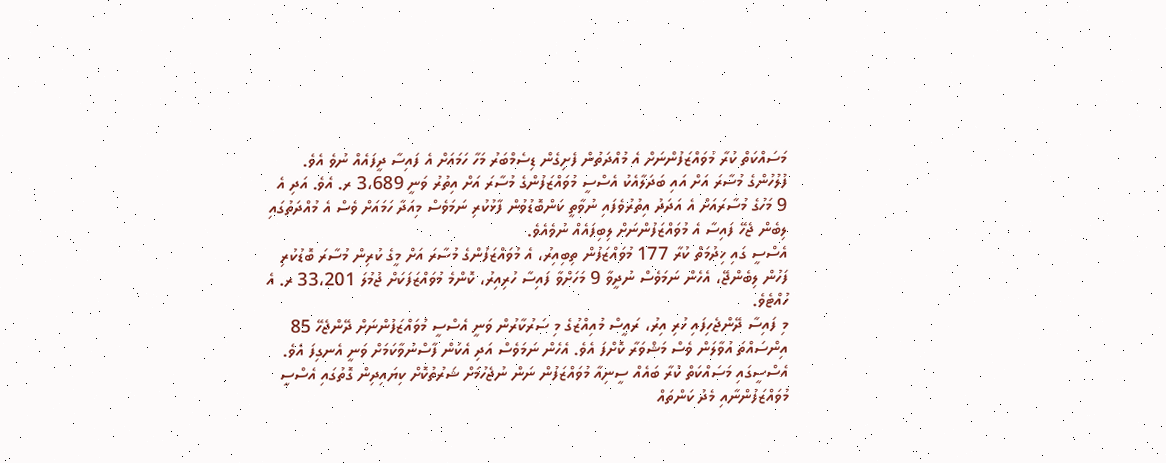މަސައްކަތް ކުރާ މުވައްޒަފުންނަށް އެ މުއްދަތުން ފެށިގެން ޑިސެމްބަރު މަހާ ހަމައަށް އެ ފައިސާ ދީފައެއް ނުވެ އެވެ.
ފުލުހުންގެ މުސާރަ އަށް އައި ބަދަލާއެކު އެސްސީ މުވައްޒަފުންގެ މުސާރަ އަށް އިތުރު ވަނީ 3،689 ރ. އެވެ. އަދި އެ 9 މަހުގެ މުސާރައަށް އެ އަދަދު އިތުރުވެފައި ނުވާތީ ކަންބޮޑުވުން ފާޅުކުރި ނަމަވެސް މިއަދާ ހަމައަށް ވެސް އެ މުއްދަތުގައި ލިބެން ޖެހޭ ފައިސާ އެ މުވައްޒަފުންނަށް ލިބިފައެއް ނުވެއެވެ.
އެސްސީ ގައި ޚިދުމަތް ކުރާ 177 މުވައްޒަފުން ތިބިއިރު، އެ މުވައްޒަފުންގެ މުސާރަ އަށް މީގެ ކުރިން މުސާރަ ބޮޑުކުރި ފަހުން ލިބެންޖޭ، އެހެން ނަމަވެސް ނުދީވާ 9 މަހަށްވާ ފައިސާ ހުރިއިރު، ކޮންމެ މުވައްޒަފަކަށް ޖުމުލަ 33،201 ރ. އެ ހުއްޓެވެ.
މި ފައިސާ ދޭންޖެހިފައި ހުރި އިރު، ރައީސް މުއިއްޒުގެ މި ސަރުކާރުން ވަނީ އެސްސީ މުވައްޒަފުންނަށް ދޭންޖެހޭ 85 އިންސައްތަ އުވާލަން ވެސް މަޝްވަރާ ކޮށްފަ އެވެ. އެހެން ނަމަވެސް އަދި އެކަން ފާސްނުވާކަމަށް ވަނީ އެނގިފަ އެވެ.
އެސްސީގައި މަސައްކަތް ކުރާ ބައެއް ސީނިއާ މުވައްޒަފުން ނަން ނުޖެހުމަށް ޝަރުތުކޮށް ކިޔައިދިން ގޮތުގައި އެސްސީ މުވައްޒަފުންނާއި މެދު ކަންތައް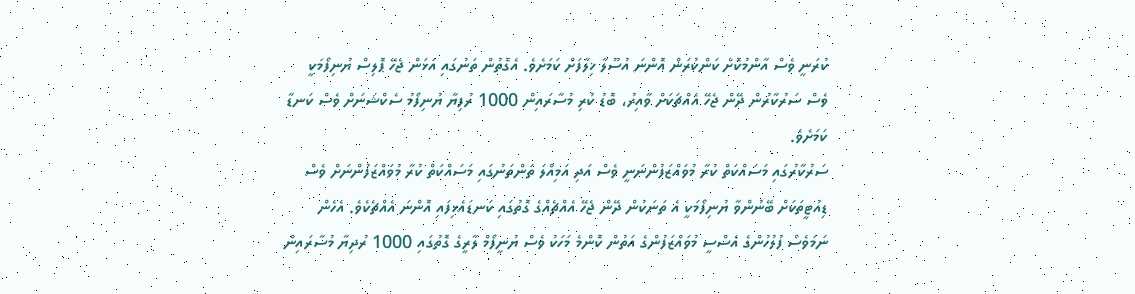ކުރަނީ ވެސް އާންމުކޮށް ކަންކުރަން އޮންނަ އުސޫލާ ޚިލާފަށް ކަމަށެވެ. އެގޮތުން ތަނުގައި އަޅަން ޖެހޭ ޕޮލިސް ޔުނިފޯމަކީ ވެސް ސަރުކާރުން ދޭން ޖެހޭ އެއްޗަކަށް ވާއިރު، ބޮޑު ކުރި މުސާރައިން 1000 ރުފިޔާ ޔުނިފޯމު ސެކްޝަނަށް ވެސް ކަނޑާ ކަމަށެވެ.
ސަރުކާރުގައި މަސައްކަތް ކުރާ މުވައްޒަފުންނަނީ ވެސް އަދި އަމިއްލަ ތަންތަނުގައި މަސައްކަތް ކުރާ މުވައްޒަފުންނަށް ވެސް ޑިއުޓީތަކަށް ބޭނުންވާ ޔުނިފޯމަކީ އެ ތަނަކުން ދޭން ޖެހޭ އެއްޗެއްގެ ގޮތުގައި ކަނޑައެޅިފައި އޮންނަ އެއްޗެކެވެ. އެހެން ނަމަވެސް ފުލުހުންގެ އެސްސީ މުވައްޒަފުންގެ އަތުން ކޮންމެ މަހަކު ވެސް ޔުނީފޯމް ލާރީގެ ގޮތުގައި 1000 ރުދިޔާ މުސާރައިން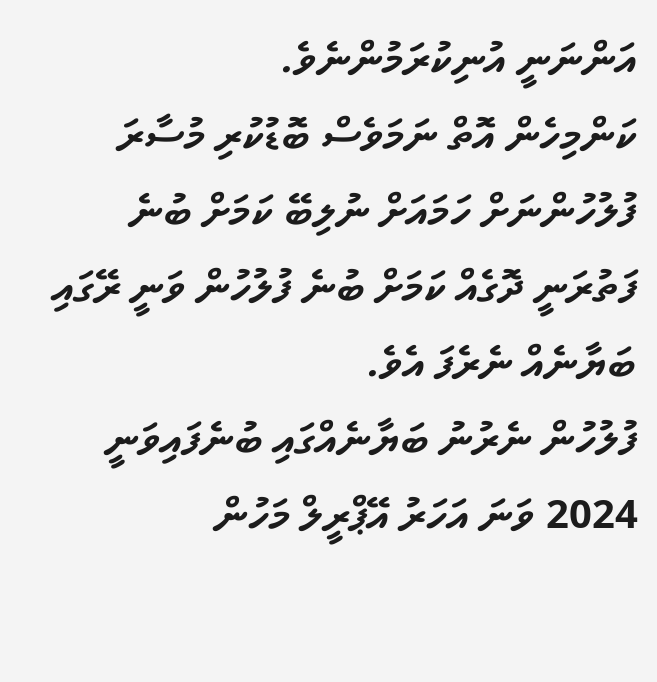އަންނަނީ އުނިކުރަމުންނެވެ.
ކަންމިހެން އޮތް ނަމަވެސް ބޮޑުކުރި މުސާރަ ފުލުހުންނަށް ހަމައަށް ނުލިބޭ ކަމަށް ބުނެ ފަތުރަނީ ދޮގެއް ކަމަށް ބުނެ ފުލުހުން ވަނީ ރޭގައި ބަޔާނެއް ނެރެފަ އެވެ.
ފުލުހުން ނެރުނު ބަޔާނެއްގައި ބުނެފައިވަނީ 2024 ވަނަ އަހަރު އޭޕްރީލް މަހުން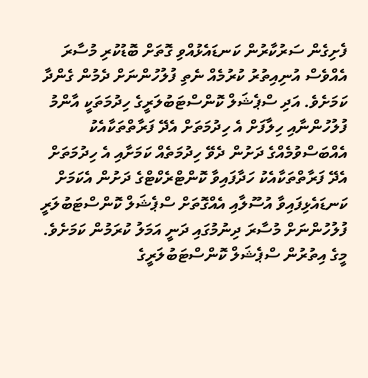ފެށިގެން ސަރުކާރުން ކަނޑައެޅުއްވި ގޮތަށް ބޮޑުކުރި މުސާރަ އެއްވެސް އުނިއިތުރު ކުރުމެއް ނެތި ފުލުހުންނަށް ދެމުން ގެންދާ ކަމަށެވެ. އަދި ސްޕެޝަލް ކޮންސްޓަބުލަރީގެ ހިދުމަތަކީ އާންމު ފުލުހުންނާއި ހިލާފަށް އެ ހިދުމަތަށް އެދޭ ފަރާތްތަކާއެކު އެއްބަސްވުމެއްގެ ދަށުން ދެވޭ ހިދުމަތެއް ކަމަށާއި އެ ހިދުމަތަށް އެދޭ ފަރާތްތަކާއެކު ހަދާފައިވާ ކޮންޓްރެކްޓްގެ ދަށުން އެކަމަށް ކަނޑައެޅިފައިވާ އުސޫލާއި އެއްގޮތަށް ސްޕެޝަލް ކޮންސްޓަބުލަރީ ފުލުހުންނަށް މުސާރަ ދިނުމުގައި ދަނީ އަމަލު ކުރަމުން ކަމަށެވެ.
މީގެ އިތުރުން ސްޕެޝަލް ކޮންސްޓަބުލަރީގެ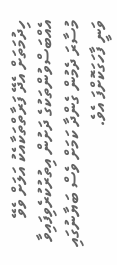ހިދުމަތަށް އެދޭ ފަރާތްތަކާއެކު އަލަށް ވެވޭ އެއްބަސްވުންތަކުގެ ދަށުން އިތުރުކުރެވިފައިވާ މުސާރަ ދެމުން ގެންދާ ކަމަށް ވެސް ބަޔާނުގައި ވަނީ ފާހަގަކޮށްފަ އެވެ.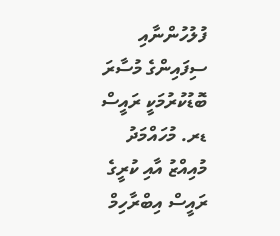ފުލުހުންނާއި ސިފައިންގެ މުސާރަ ބޮޑުކުރުމަކީ ރައީސް ޑރ. މުހައްމަދު މުއިއްޒު އާއި ކުރީގެ ރައީސް އިބްރާހިމް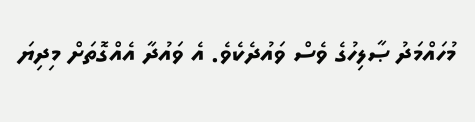މުހައްމަދު ޞާލިހުގެ ވެސް ވައުދެކެވެ. އެ ވައުދާ އެއްގޮތަށް މިދިޔަ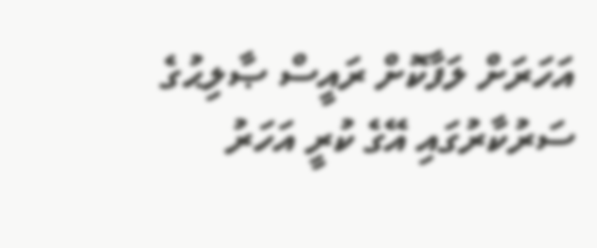އަހަރަށް ލަފާކޮށް ރައީސް ޞާލިޙުގެ ސަރުކާރުގައި އޭގެ ކުރީ އަހަރު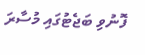ފޮނުވި ބަޖެޓުގައި މުސާރަ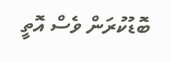ބޮޑުކުރަން ވެސް އޮތީ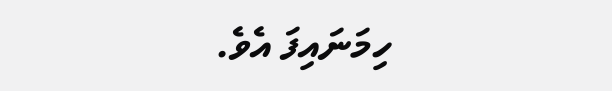ހިމަނައިފަ އެވެ.